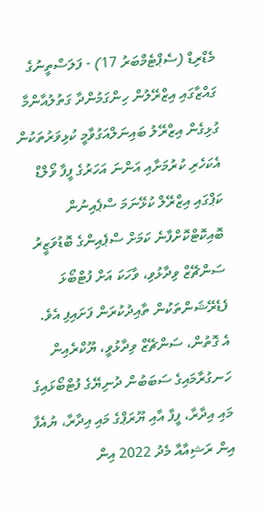މެޑްރިޑް (ސެޕްޓެމްބަރު 17) - ފަލަސްތީނުގެ ގައްޒާގައި އިޒްރޭލުން ހިންގަމުންދާ ގަތުލުއާންމާ ގުޅިގެން އިޒްރޭލު ބައިނަލްއަގުވާމީ ކުޅިވަރުތަކުން އެކަހެރި ކުރުމަށާއި އަންނަ އަހަރުގެ ފީފާ ވޯލްޑް ކަޕްގައި އިޒްރޭލް ކުޅޭނަމަ ސްޕެއިނުން ބޮއިކޮޓްކޮށްފާނެ ކަމަށް ސްޕެއިންގެ ބޮޑުވަޒީރު ސަންޗޭޒް ވިދާޅުވި، ވާހަކަ އަށް ފުޓްބޯޅަ ފެޑެރޭޝަންތަކުން ތާއިދުކުރަން ފަށައިފި އެވެ.
އެ ގޮތުން، ސަންޗޭޒް ވިދާޅުވީ، ޔޫކްރެއިން ހަނގުރާމައިގެ ސަބަބުން ދުނިޔޭގެ ފުޓްބޯޅައިގެ މައި އިދާރާ، ފީފާ އާއި ޔޫރަޕްގެ މައި އިދާރާ، ޔުއެފާ އިން ރަޝިއާއާ މެދު 2022 އިން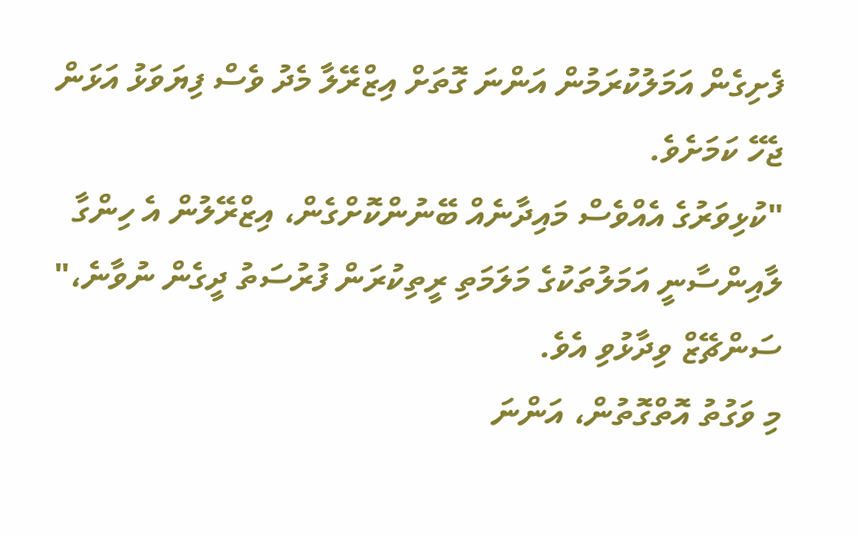ފެށިގެން އަމަލުކުރަމުން އަންނަ ގޮތަށް އިޒްރޭލާ މެދު ވެސް ފިޔަވަޅު އަޅަން ޖެހޭ ކަމަށެވެ.
"ކުޅިވަރުގެ އެއްވެސް މައިދާނެއް ބޭނުންކޮށްގެން، އިޒްރޭލުން އެ ހިންގާ ލާއިންސާނީ އަމަލުތަކުގެ މަލަމަތި ރީތިކުރަން ފުރުސަތު ދީގެން ނުވާނެ،" ސަންޗޭޒް ވިދާޅުވި އެވެ.
މި ވަގުތު އޮތްގޮތުން، އަންނަ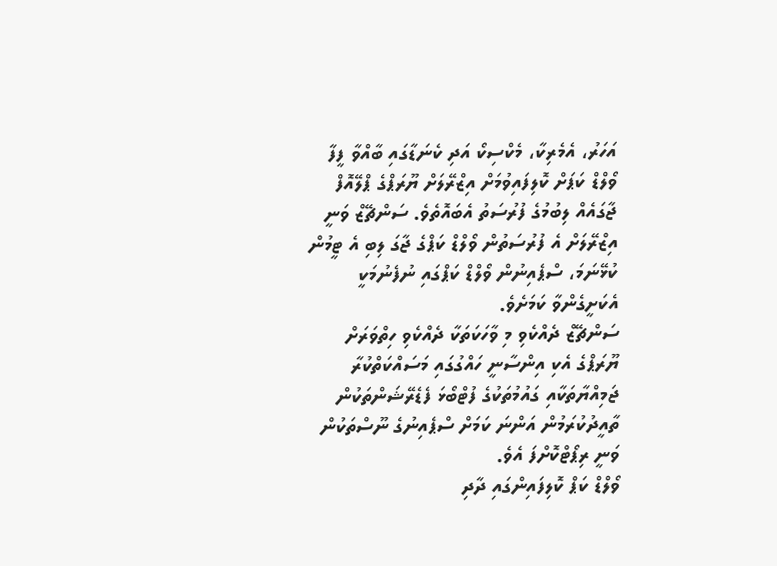އަހަރު، އެމެރިކާ، މެކްސިކޯ އަދި ކެނަޑާގައި ބާއްވާ ފީފާ ވޯލްޑް ކަޕަށް ކޮލިފައިވުމަށް އިޒްރޭލަށް ޔޫރަޕްގެ ޕްލޭއޮފް ޖާގައެއް ލިބުމުގެ ފުރުސަތު އެބައޮތެވެ. ސަންޗޭޒް ވަނީ އިޒްރޭލަށް އެ ފުރުސަތުން ވޯލްޑް ކަޕްގެ ޖާގަ ލިބި އެ ޓީމުން ކުޅޭނަމަ، ސްޕެއިނުން ވޯލްޑް ކަޕްގައި ނުފެނުމަކީ އެކަށީގެންވާ ކަމަށެވެ.
ސަންޗޭޒް ދެއްކެވި މި ވާހަކަތަކާ ދެއްކެވި ހިތްވަރަށް ޔޫރަޕްގެ އެކި އިންސާނީ ހައްގުގައި މަސައްކަތްކުރާ ޖަމިއްޔާތަކާއި ގައުމުތަކުގެ ފުޓްބޯޅަ ފެޑެރޭޝަންތަކުން ތާއީދުކުރަމުން އަންނަ ކަމަށް ސްޕެއިނުގެ ނޫސްތަކުން ވަނީ ރިޕޯޓްކޮށްފަ އެވެ.
ވޯލްޑް ކަޕް ކޮލިފައިންގައި ދާދި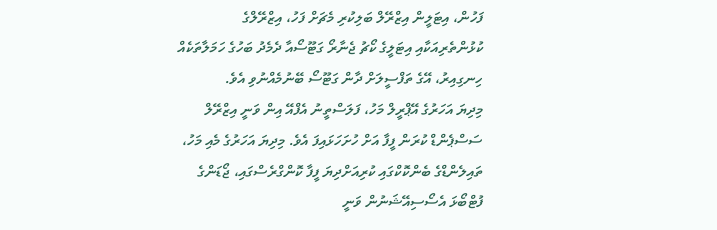ފަހުން، އިޓަލީން އިޒްރޭލް ބަލިކުރި މެޗަށް ފަހު، އިޒްރޭލްގެ ކުޅުންތެރިއަކާއި އިޓަލީގެ ކޯޗު ޖެނާރޯ ގަޓޫސޯއާ ދެމެދު ބަހުގެ ހަމަލާތަކެއް ހިނގިއިރު، އޭގެ ތަފްސީލަށް ދާން ގަޓޫސޯ ބޭނުމެއްނުވި އެވެ.
މިދިޔަ އަހަރުގެ އޭޕްރީލް މަހު، ފަލަސްތީނު އެފްއޭ އިން ވަނީ އިޒްރޭލް ސަސްޕެންޑް ކުރަން ފީފާ އަށް ހުށަހަޅައިފަ އެވެ. މިދިޔަ އަހަރުގެ މެއި މަހު، ތައިލެންޑްގެ ބެންކޮކްގައި ކުރިއަށްދިޔަ ފީފާ ކޮންގްރެސްގައި، ޖޯޑަންގެ ފުޓްބޯޅަ އެސޯސިއޭޝަނުން ވަނީ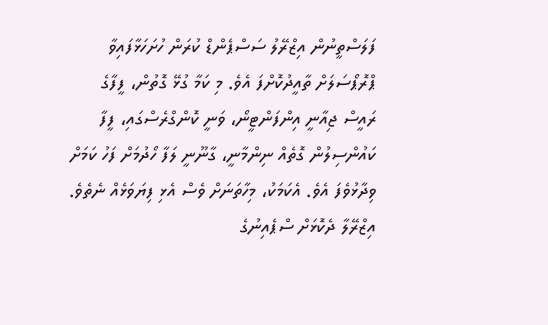ފަލަސްތީނުން އިޒްރޭލު ސަސްޕެންޑް ކުރަން ހުށަހަޅާފައިވާ ޕްރޮޕޯސަލަށް ތާއީދުކޮށްފަ އެވެ. މި ކަމާ ގުޅޭ ގޮތުން، ފީފާގެ ރައީސް ޖިއާނީ އިންފަންޓީނޯ، ވަނީ ކޮންގްރެސްގައި، ފީފާ ކައުންސިލުން ގޮތެއް ނިންމާނީ، ގާނޫނީ ލަފާ ހޯދުމަށް ފަހު ކަމަށް ވިދާޅުވެފަ އެވެ. އެކަމަކު، މިހާތަނަށް ވެސް އެޅި ފިޔަވަޅެއް ނެތެވެ.
އިޒްރޭލާ ދެކޮޅަށް ސްޕެއިނުގެ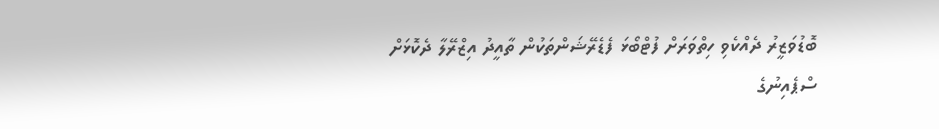ބޮޑުވަޒީރު ދެއްކެވި ހިތްވަރަށް ފުޓްބޯޅަ ފެޑެރޭޝަންތަކުން ތާއީދު އިޒްރޭލާ ދެކޮޅަށް ސްޕެއިނުގެ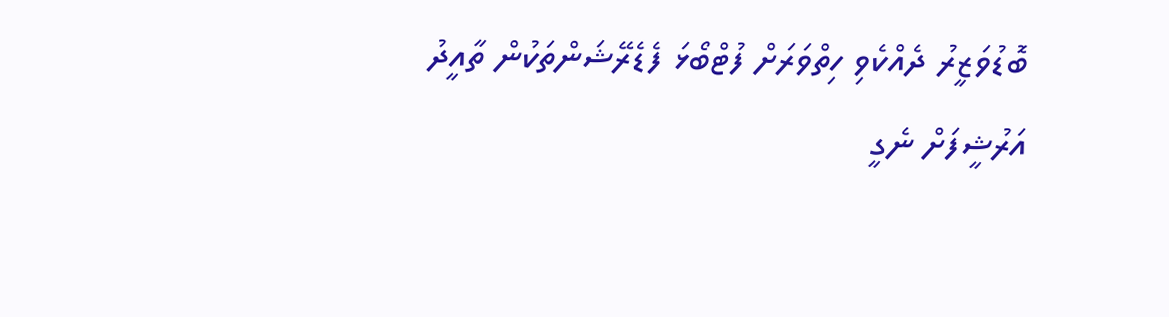ބޮޑުވަޒީރު ދެއްކެވި ހިތްވަރަށް ފުޓްބޯޅަ ފެޑެރޭޝަންތަކުން ތާއީދު
އަރުޝީފަށް ނެގީ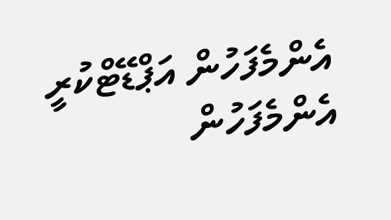އެންމެފަހުން އަޕްޑޭޓްކުރީ
އެންމެފަހުން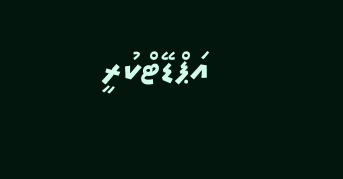އަޕްޑޭޓްކުރީ